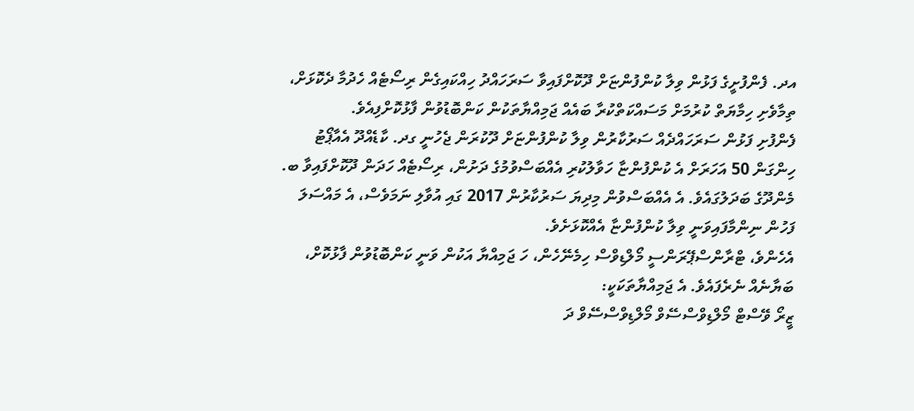އދ. ފެންފުށީގެ ފަޅުން ވިލާ ކުންފުންޏަށް ދޫކޮށްފައިވާ ސަރަހައްދު ހިއްކައިގެން ރިސޯޓެއް ހެދުމާ ދެކޮޅަށް، ތިމާވެށި ހިމާޔަތް ކުރުމަށް މަސައްކަތްކުރާ ބައެއް ޖަމިއްޔާތަކުން ކަންބޮޑުވުން ފާޅުކޮށްފިއެވެ.
ފެންފުށި ފަޅުން ސަރަހައްދެއް ސަރުކާރުން ވިލާ ކުންފުންޏަށް ދޫކުރަން ޖެހުނީ ގދ. ކާޑެއްދޫ އެއާޕޯޓު ހިންގަން 50 އަހަރަށް އެ ކުންފުންޏާ ހަވާލުކުރި އެއްބަސްވުމުގެ ދަށުން، ރިސޯޓެއް ހަދަން ދޫކޮށްފައިވާ ބ. މެންދޫގެ ބަދަލުގައެވެ. އެ އެއްބަސްވުން މިދިޔަ ސަރުކާރުން 2017 ގައި އުވާލި ނަމަވެސް، އެ މައްސަލަ ފަހުން ނިންމާފައިވަނީ ވިލާ ކުންފުންޏާ އެއްކޮޅަށެވެ.
އެހެންވެ، ޓްރާންސްޕޭރަންސީ މޯލްޑިވްސް ހިމެނޭހެން، ހަ ޖަމިއްޔާ އަކުން ވަނީ ކަންބޮޑުވުން ފާޅުކޮށް، ބަޔާނެއް ނެރެފައެވެ. އެ ޖަމިއްޔާތަކަކީ:
ޒީރޯ ވޭސްޓް މޯލްޑިވްސްސޭވް މޯލްޑިވްސްސޭވް ދަ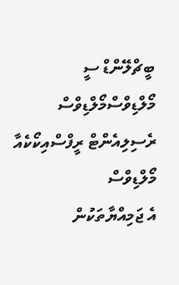ބީޗްލޭންޑް ސީ މޯލްޑިވްސްމޯލްޑިވްސް ރެސިލިއެންޓް ރީފްސްއިކޯކެއާ މޯލްޑިވްސް
އެ ޖަމިއްޔާތަކުން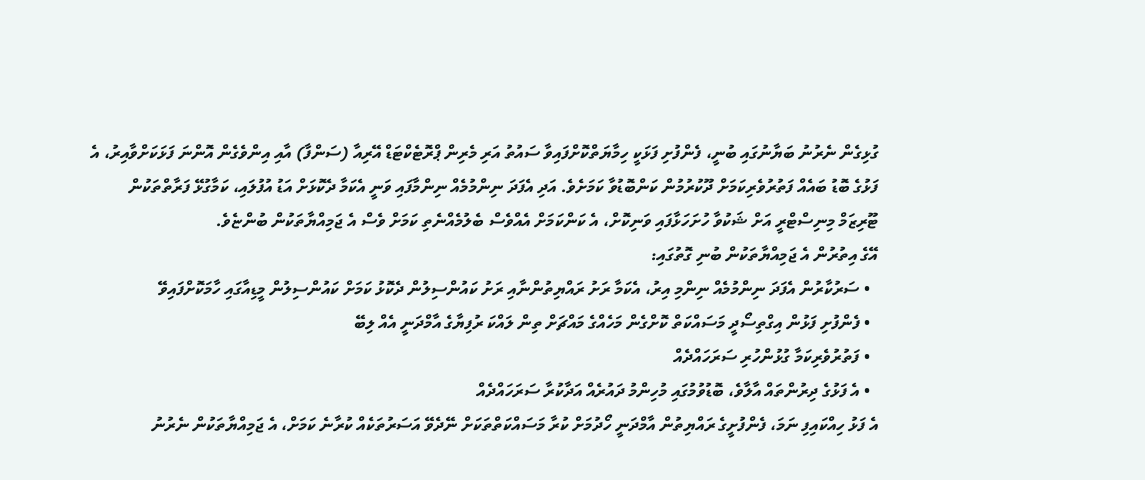ގުޅިގެން ނެރުނު ބަޔާނުގައި ބުނީ، ފެންފުށި ފަޅަކީ ހިމާޔަތްކޮށްފައިވާ ސައުތު އަރި މެރިން ޕްރޮޓެކްޓަޑް އޭރިއާ (ސަންފާ) އާއި އިންވެގެން އޮންނަ ފަޅަކަށްވާއިރު، އެ ފަޅުގެ ބޮޑު ބައެއް ފަތުރުވެރިކަމަށް ދޫކުރުމުން ކަންބޮޑުވާ ކަމަށެވެ. އަދި އެފަދަ ނިންމުމެއް ނިންމާފައި ވަނީ އެކަމާ ދެކޮޅަށް އަޑު އުފުލައި، ކަމާގުޅޭ ފަރާތްތަކުން ޓޫރިޒަމް މިނިސްޓްރީ އަށް ޝަކުވާ ހުށަހަޅާފައި ވަނިކޮށް، އެ ކަންކަމަށް އެއްވެސް ބެލުމެއްނެތި ކަމަށް ވެސް އެ ޖަމިއްޔާތަކުން ބުންޏެވެ.
އޭގެ އިތުރުން އެ ޖަމިއްޔާތަކުން ބުނި ގޮތުގައި:
  • ސަރުކާރުން އެފަދަ ނިންމުމެއް ނިންމި އިރު، އެކަމާ ރަށު ރައްޔިތުންނާއި ރަށު ކައުންސިލުން ދެކޮޅު ކަމަށް ކައުންސިލުން މީޑިއާގައި ހާމަކޮށްފައިވޭ
  • ފެންފުށި ފަޅުން އިގްތިސޯދީ މަސައްކަތް ކޮށްގެން މަހެއްގެ މައްޗަށް ތިން ލައްކަ ރުފިޔާގެ އާމްދަނީ އެއް ލިބޭ
  • ފަތުރުވެރިކަމާ ގުޅުންހުރި ސަރަހައްދެއް
  • އެ ފަޅުގެ ދިރުންތައް އާލާވެ، ބޮޑުވުމުގައި މުހިންމު ދައުރެއް އަދާކުރާ ސަރަހައްދެއް
އެ ފަޅު ހިއްކައިފި ނަމަ، ފެންފުށީގެ ރައްޔިތުން އާމްދަނީ ހޯދުމަށް ކުރާ މަސައްކަތްތަކަށް ނޭދެވޭ އަސަރުތަކެއް ކުރާނެ ކަމަށް، އެ ޖަމިއްޔާތަކުން ނެރުނު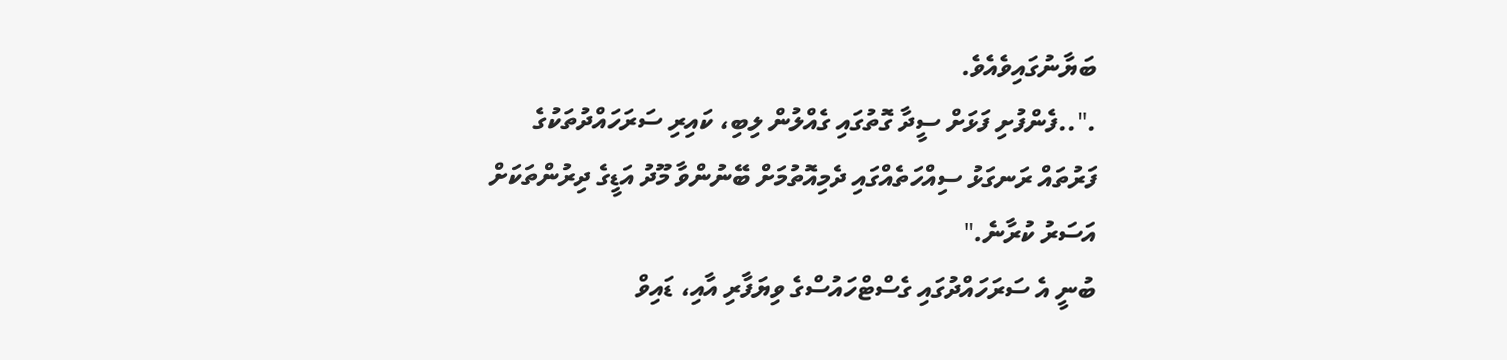ބަޔާނުގައިވެއެވެ.
."..ފެންފުށި ފަޅަށް ސީދާ ގޮތުގައި ގެއްލުން ލިބި، ކައިރި ސަރަހައްދުތަކުގެ ފަރުތައް ރަނގަޅު ސިއްހަތެއްގައި ދެމިއޮތުމަށް ބޭނުންވާ މޫދު އަޑީގެ ދިރުންތަކަށް އަސަރު ކުރާނެ."
ބުނީ އެ ސަރަހައްދުގައި ގެސްޓްހައުސްގެ ވިޔަފާރި އާއި، ޑައިވް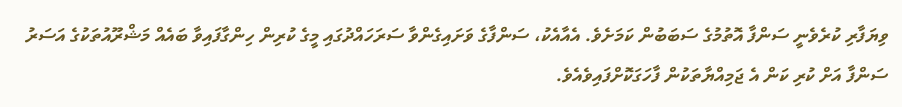ވިޔަފާރި ކުރެވެނީ ސަންފާ އޮތުމުގެ ސަބަބުން ކަމަށެވެ. އެއާއެކު، ސަންފާގެ ވަށައިގެންވާ ސަރަހައްދުގައި މީގެ ކުރިން ހިންގާފައިވާ ބައެއް މަޝްރޫއުތަކުގެ އަސަރު ސަންފާ އަށް ކުރި ކަން އެ ޖަމިއްޔާތަކުން ފާހަގަކޮށްފައިވެއެވެ.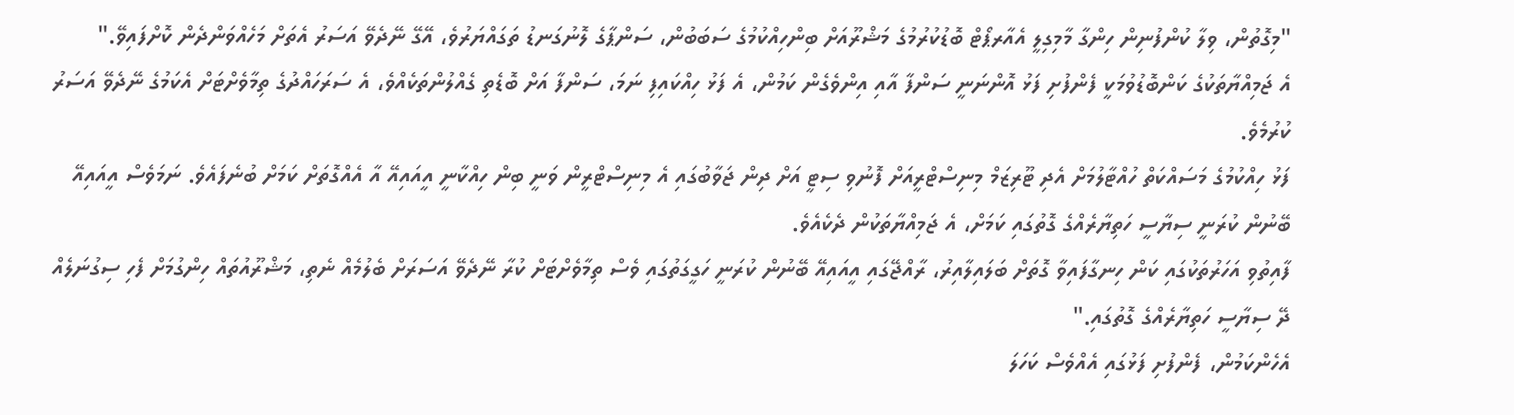"މިގޮތުން، ވިލާ ކުންފުނިން ހިންގާ މާމިގިލީ އެއާރޕޯޓް ބޮޑުކުރުމުގެ މަޝްރޫއަށް ބިންހިއްކުމުގެ ސަބަބުން، ސަންޕާގެ ލޮނުގަނޑު ތަގައްޔަރުވެ، އޭގޭ ނޭދެވޭ އަސަރު އެތަށް މަހެއްވަންދެން ކޮށްފައިވޭ."
އެ ޖަމިއްޔާތަކުގެ ކަންބޮޑުވުމަކީ ފެންފުށި ފަޅު އޮންނަނީ ސަންފާ އާއި އިންވެގެން ކަމުން، އެ ފަޅު ހިއްކައިފި ނަމަ، ސަންފާ އަށް ބޮޑެތި ގެއްލުންތަކެއްވެ، އެ ސަރަހައްދުގެ ތިމާވެށްޓަށް އެކަމުގެ ނޭދެވޭ އަސަރު ކުރުމެވެ.
ފަޅު ހިއްކުމުގެ މަސައްކަތް ހުއްޓާލުމަށް އެދި ޓޫރިޒަމް މިނިސްޓްރީއަށް ފޮނުވި ސިޓީ އަށް ދިން ޖަވާބުގައި އެ މިނިސްޓްރީން ވަނީ ބިން ހިއްކާނީ އީއައިއޭ އާ އެއްގޮތަށް ކަމަށް ބުނެފައެވެ. ނަމަވެސް އީއައިއޭ ބޭނުން ކުރަނީ ސިޔާސީ ހަތިޔާރެއްގެ ގޮތުގައި ކަމަށް، އެ ޖަމިއްޔާތަކުން ދެކެއެވެ.
ފާއިތުވި އަހަރުތަކުގައި ކަން ހިނގާފައިވާ ގޮތަށް ބަލައިލާއިރު، ރާއްޖޭގައި އީއައިއޭ ބޭނުން ކުރަނީ ހަގީގަތުގައި ވެސް ތިމާވެށްޓަށް ކުރާ ނޭދެވޭ އަސަރަށް ބެލުމެއް ނެތި، މަޝްރޫއުތައް ހިންގުމަށް ފެހި ސިގުނަލެއް ދޭ ސިޔާސީ ހަތިޔާރެއްގެ ގޮތުގައި."
އެހެންކަމުން، ފެންފުށި ފަޅުގައި އެއްވެސް ކަހަލަ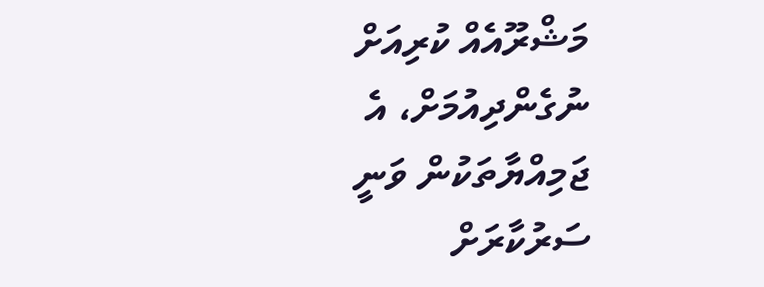މަޝްރޫއެއް ކުރިއަށް ނުގެންދިއުމަށް، އެ ޖަމިއްޔާތަކުން ވަނީ ސަރުކާރަށް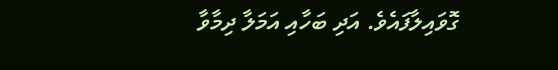ގޮވައިލާފައެވެ. އަދި ބަހާއި އަމަލާ ދިމާވާ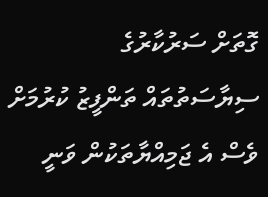ގޮތަށް ސަރުކާރުގެ ސިޔާސަތުތައް ތަންފީޒު ކުރުމަށް ވެސް އެ ޖަމިއްޔާތަކުން ވަނީ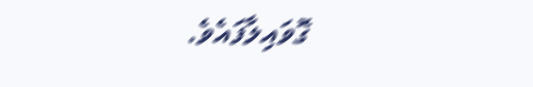ގޮވައިލާފައެވެ.